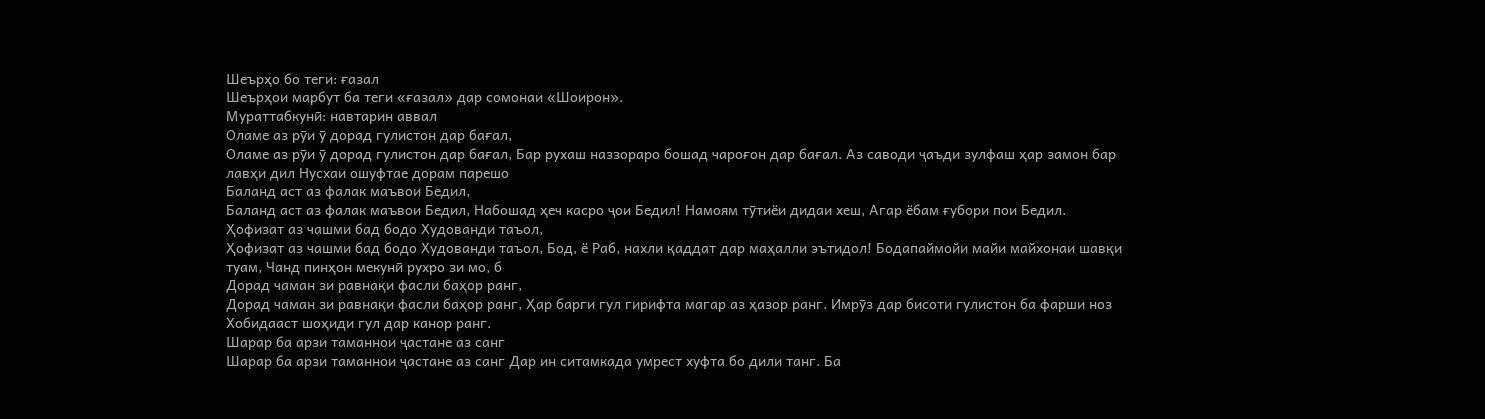Шеърҳо бо теги: ғазал
Шеърҳои марбут ба теги «ғазал» дар сомонаи «Шоирон».
Мураттабкунӣ: навтарин аввал
Оламе аз рӯи ӯ дорад гулистон дар бағал,
Оламе аз рӯи ӯ дорад гулистон дар бағал, Бар рухаш наззораро бошад чароғон дар бағал. Аз саводи ҷаъди зулфаш ҳар замон бар лавҳи дил Нусхаи ошуфтае дорам парешо
Баланд аст аз фалак маъвои Бедил,
Баланд аст аз фалак маъвои Бедил, Набошад ҳеч касро ҷои Бедил! Намоям тӯтиёи дидаи хеш, Агар ёбам ғубори пои Бедил.
Ҳофизат аз чашми бад бодо Худованди таъол,
Ҳофизат аз чашми бад бодо Худованди таъол, Бод, ё Раб, нахли қаддат дар маҳалли эътидол! Бодапаймойи майи майхонаи шавқи туам, Чанд пинҳон мекунӣ рухро зи мо, б
Дорад чаман зи равнақи фасли баҳор ранг,
Дорад чаман зи равнақи фасли баҳор ранг, Ҳар барги гул гирифта магар аз ҳазор ранг. Имрӯз дар бисоти гулистон ба фарши ноз Хобидааст шоҳиди гул дар канор ранг.
Шарар ба арзи таманнои ҷастане аз санг
Шарар ба арзи таманнои ҷастане аз санг Дар ин ситамкада умрест хуфта бо дили танг. Ба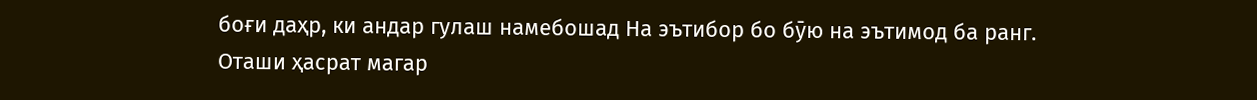боғи даҳр, ки андар гулаш намебошад На эътибор бо бӯю на эътимод ба ранг.
Оташи ҳасрат магар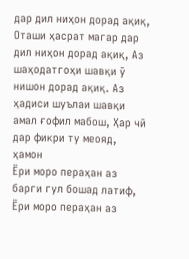дар дил ниҳон дорад ақиқ,
Оташи ҳасрат магар дар дил ниҳон дорад ақиқ, Аз шаҳодатгоҳи шавқи ӯ нишон дорад ақиқ. Аз ҳадиси шуълаи шавқи амал ғофил мабош, Ҳар чӣ дар фикри ту меояд, ҳамон
Ёри моро пераҳан аз барги гул бошад латиф,
Ёри моро пераҳан аз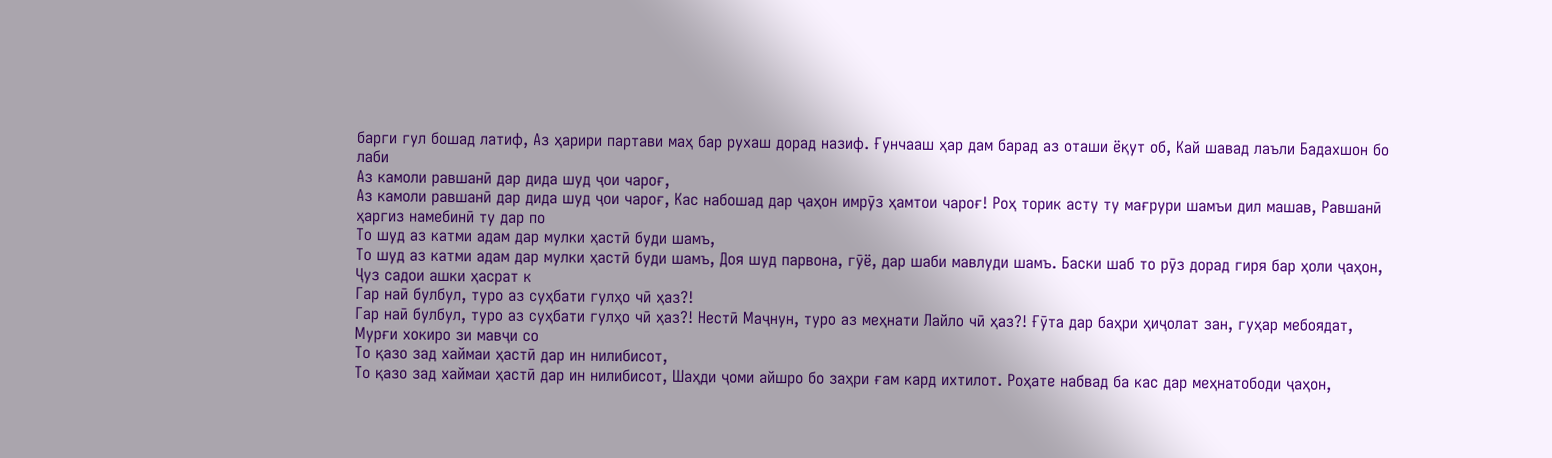барги гул бошад латиф, Аз ҳарири партави маҳ бар рухаш дорад назиф. Ғунчааш ҳар дам барад аз оташи ёқут об, Кай шавад лаъли Бадахшон бо лаби
Аз камоли равшанӣ дар дида шуд ҷои чароғ,
Аз камоли равшанӣ дар дида шуд ҷои чароғ, Кас набошад дар ҷаҳон имрӯз ҳамтои чароғ! Роҳ торик асту ту мағрури шамъи дил машав, Равшанӣ ҳаргиз намебинӣ ту дар по
То шуд аз катми адам дар мулки ҳастӣ буди шамъ,
То шуд аз катми адам дар мулки ҳастӣ буди шамъ, Доя шуд парвона, гӯё, дар шаби мавлуди шамъ. Баски шаб то рӯз дорад гиря бар ҳоли ҷаҳон, Ҷуз садои ашки ҳасрат к
Гар наӣ булбул, туро аз суҳбати гулҳо чӣ ҳаз?!
Гар наӣ булбул, туро аз суҳбати гулҳо чӣ ҳаз?! Нестӣ Маҷнун, туро аз меҳнати Лайло чӣ ҳаз?! Ғӯта дар баҳри ҳиҷолат зан, гуҳар мебоядат, Мурғи хокиро зи мавҷи со
То қазо зад хаймаи ҳастӣ дар ин нилибисот,
То қазо зад хаймаи ҳастӣ дар ин нилибисот, Шаҳди ҷоми айшро бо заҳри ғам кард ихтилот. Роҳате набвад ба кас дар меҳнатободи ҷаҳон,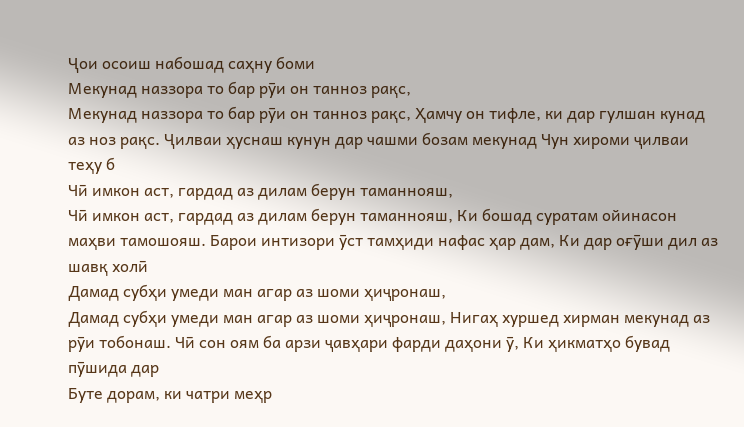Ҷои осоиш набошад саҳну боми
Мекунад наззора то бар рӯи он танноз рақс,
Мекунад наззора то бар рӯи он танноз рақс, Ҳамчу он тифле, ки дар гулшан кунад аз ноз рақс. Ҷилваи ҳуснаш кунун дар чашми бозам мекунад Чун хироми ҷилваи теҳу б
Чӣ имкон аст, гардад аз дилам берун таманнояш,
Чӣ имкон аст, гардад аз дилам берун таманнояш, Ки бошад суратам ойинасон маҳви тамошояш. Барои интизори ӯст тамҳиди нафас ҳар дам, Ки дар оғӯши дил аз шавқ холӣ
Дамад субҳи умеди ман агар аз шоми ҳиҷронаш,
Дамад субҳи умеди ман агар аз шоми ҳиҷронаш, Нигаҳ хуршед хирман мекунад аз рӯи тобонаш. Чӣ сон оям ба арзи ҷавҳари фарди даҳони ӯ, Ки ҳикматҳо бувад пӯшида дар
Буте дорам, ки чатри меҳр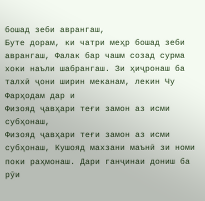бошад зеби аврангаш,
Буте дорам, ки чатри меҳр бошад зеби аврангаш, Фалак бар чашм созад сурма хоки наъли шабрангаш. Зи ҳиҷронаш ба талхӣ ҷони ширин меканам, лекин Чу Фарҳодам дар и
Физояд ҷавҳари теғи замон аз исми субҳонаш,
Физояд ҷавҳари теғи замон аз исми субҳонаш, Кушояд махзани маънӣ зи номи поки раҳмонаш. Дари ганҷинаи дониш ба рӯи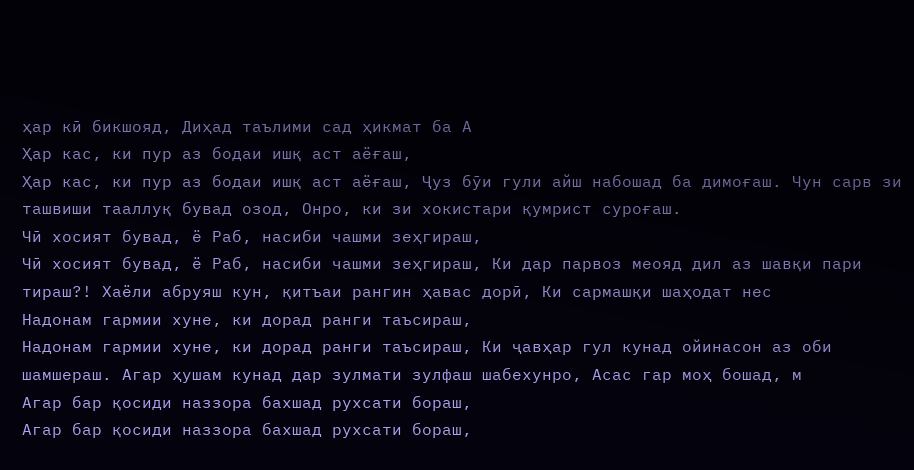ҳар кӣ бикшояд, Диҳад таълими сад ҳикмат ба А
Ҳар кас, ки пур аз бодаи ишқ аст аёғаш,
Ҳар кас, ки пур аз бодаи ишқ аст аёғаш, Ҷуз бӯи гули айш набошад ба димоғаш. Чун сарв зи ташвиши тааллуқ бувад озод, Онро, ки зи хокистари қумрист суроғаш.
Чӣ хосият бувад, ё Раб, насиби чашми зеҳгираш,
Чӣ хосият бувад, ё Раб, насиби чашми зеҳгираш, Ки дар парвоз меояд дил аз шавқи пари тираш?! Хаёли абруяш кун, қитъаи рангин ҳавас дорӣ, Ки сармашқи шаҳодат нес
Надонам гармии хуне, ки дорад ранги таъсираш,
Надонам гармии хуне, ки дорад ранги таъсираш, Ки ҷавҳар гул кунад ойинасон аз оби шамшераш. Агар ҳушам кунад дар зулмати зулфаш шабехунро, Асас гар моҳ бошад, м
Агар бар қосиди наззора бахшад рухсати бораш,
Агар бар қосиди наззора бахшад рухсати бораш,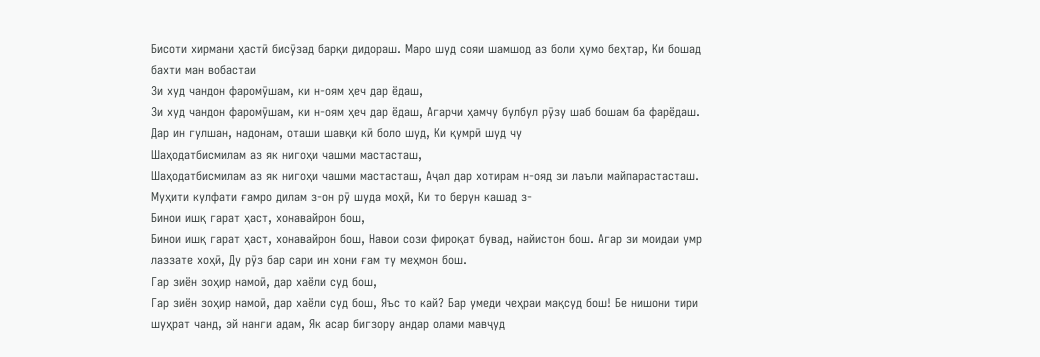Бисоти хирмани ҳастӣ бисӯзад барқи дидораш. Маро шуд сояи шамшод аз боли ҳумо беҳтар, Ки бошад бахти ман вобастаи
Зи худ чандон фаромӯшам, ки н-оям ҳеч дар ёдаш,
Зи худ чандон фаромӯшам, ки н-оям ҳеч дар ёдаш, Агарчи ҳамчу булбул рӯзу шаб бошам ба фарёдаш. Дар ин гулшан, надонам, оташи шавқи кӣ боло шуд, Ки қумрӣ шуд чу
Шаҳодатбисмилам аз як нигоҳи чашми мастасташ,
Шаҳодатбисмилам аз як нигоҳи чашми мастасташ, Аҷал дар хотирам н-ояд зи лаъли майпарастасташ. Муҳити кулфати ғамро дилам з-он рӯ шуда моҳӣ, Ки то берун кашад з-
Бинои ишқ гарат ҳаст, хонавайрон бош,
Бинои ишқ гарат ҳаст, хонавайрон бош, Навои сози фироқат бувад, найистон бош. Агар зи моидаи умр лаззате хоҳӣ, Ду рӯз бар сари ин хони ғам ту меҳмон бош.
Гар зиён зоҳир намоӣ, дар хаёли суд бош,
Гар зиён зоҳир намоӣ, дар хаёли суд бош, Яъс то кай? Бар умеди чеҳраи мақсуд бош! Бе нишони тири шуҳрат чанд, эй нанги адам, Як асар бигзору андар олами мавҷуд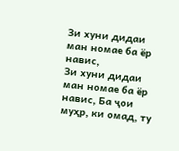Зи хуни дидаи ман номае ба ёр навис,
Зи хуни дидаи ман номае ба ёр навис, Ба ҷои муҳр, ки омад, ту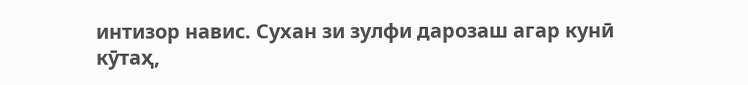интизор навис. Сухан зи зулфи дарозаш агар кунӣ кӯтаҳ,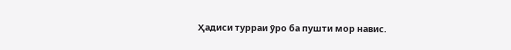Ҳадиси турраи ӯро ба пушти мор навис.